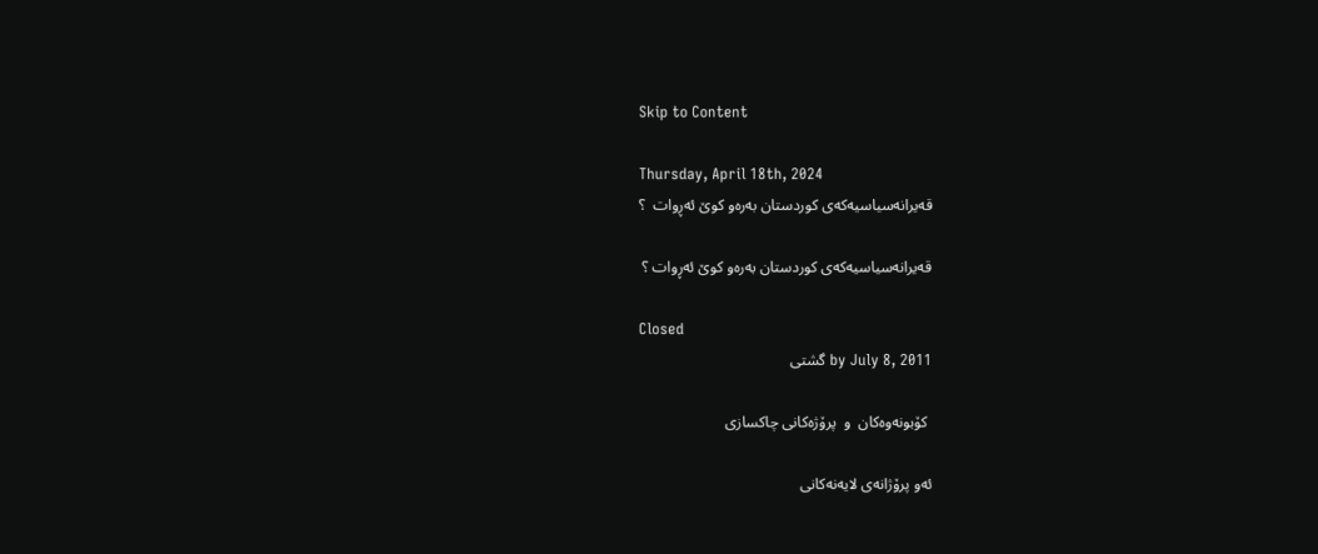Skip to Content

Thursday, April 18th, 2024
قه‌یرانه‌سیاسیه‌كه‌ی كوردستان به‌ره‌و كوێ ئه‌ڕوات  ؟

قه‌یرانه‌سیاسیه‌كه‌ی كوردستان به‌ره‌و كوێ ئه‌ڕوات ؟

Closed
by July 8, 2011 گشتی

 كۆبونه‌وه‌كان  و  پرۆژه‌كانی چاكسازی

ئه‌و پرۆژانه‌ی لایه‌نه‌كانی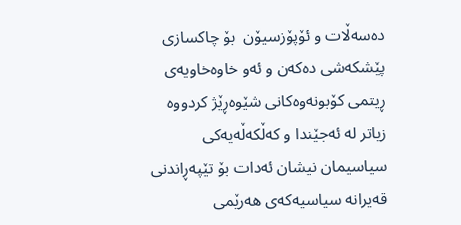ده‌سه‌ڵات و ئۆپۆزسیۆن  بۆ چاكسازی پێشكه‌شی ده‌كه‌ن و ئه‌و خاوه‌خاویه‌ی ڕیتمی كۆبونه‌وه‌كانی شێوه‌ڕێژ كردووه‌  زیاتر له‌ ئه‌جێندا و كه‌ڵكه‌ڵه‌یه‌كی سیاسیمان نیشان ئه‌دات بۆ تێپه‌ڕاندنی قه‌یرانه‌ سیاسیه‌كه‌ی هه‌رێمی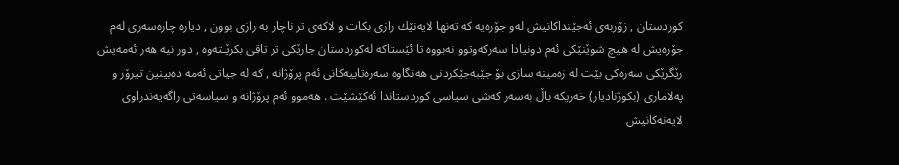كوردستان , زۆربه‌ی ئه‌جێنداكانیش له‌و جۆره‌یه‌ كه‌ ته‌نها لایه‌نێك رازی بكات و لاكه‌ی تر ناچار به‌ رازی بوون , دیاره‌ چاره‌سه‌ری له‌م جۆره‌یش له‌ هیچ شوێنێكی ئه‌م دونیادا سه‌ركه‌وتوو نه‌بووه‌ تا ئێستاكه‌ له‌كوردستان جارێكی تر تاقی بكرێـته‌وه‌ , دور نیه‌ هه‌ر ئه‌مه‌یش رێگرێكی سه‌ره‌كی بێت له‌ زه‌مینه‌ سازی بۆ جێبه‌جێكردنی هه‌نگاوه‌ سه‌ره‌تاییه‌كانی ئه‌م پرۆژانه‌ , كه‌ له‌ جیاتی ئه‌مه‌ ده‌بینین تیرۆر و په‌لاماری (بكوژنادیار) خه‌ریكه‌ باڵ به‌سه‌ر كه‌شی سیاسی كوردستاندا ئه‌كێشێت . هه‌موو ئه‌م پرۆژانه‌ و سیاسه‌تی راگه‌یه‌ندراوی لایه‌نه‌كانیش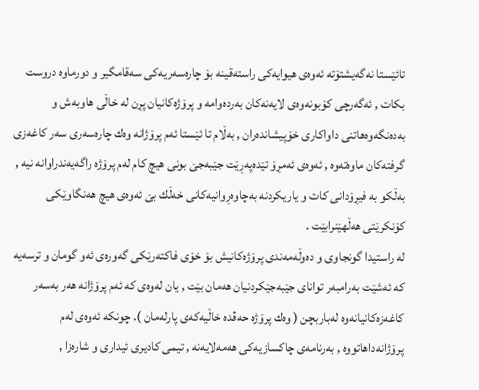تائێستا نه‌گه‌یشتۆته‌ ئه‌وه‌ی هیوایه‌كی راسته‌قینه‌ بۆ چاره‌سه‌ریه‌كی سه‌قامگیر و دورماوه‌ دروست بكات , ئه‌گه‌رچی كۆبونه‌وه‌ی لایه‌نه‌كان به‌رده‌وامه‌ و پرۆژه‌كانیان پڕن له‌ خاڵی هاوبه‌ش و   به‌ده‌نگه‌وه‌هاتنی داواكاری خۆپیشانده‌ران , به‌ڵام تا ئێستا ئه‌م پرۆژانه‌ وه‌ك چاره‌سه‌ری سه‌ر كاغه‌زی گرفته‌كان ماوه‌ته‌وه‌ , ئه‌وه‌ی ئه‌مڕۆ تێده‌په‌ڕێت جێبه‌جێ بونی هیچ كام له‌م پرۆژه‌ راگه‌یه‌ندراوانه‌ نیه‌ , به‌ڵكو به‌ فیڕۆدانی كات و یاریكردنه‌ به‌چاوه‌ڕوانیه‌كانی خه‌ڵك بێ ئه‌وه‌ی هیچ هه‌نگاوێكی كۆنكرێتی هه‌ڵهێنرابێت .
له‌ راستیدا گونجاوی و ده‌وڵه‌مه‌ندی پرۆژه‌كانیش بۆ خۆی فاكته‌رێكی گه‌وره‌ی ئه‌و گومان و ترسه‌یه‌ كه‌ ئه‌شێت به‌رامبه‌ر توانای جێبه‌جێكردنیان هه‌مان بێت , یان له‌وه‌ی كه‌ ئه‌م پرۆژانه‌ هه‌ر به‌سه‌ر كاغه‌زه‌كانیانه‌وه‌ له‌باربچن ( وه‌ك پرۆژه‌ حه‌ڤده‌ خاڵیه‌كه‌ی پارله‌مان ). چونكه‌ ئه‌وه‌ی له‌م پرۆژانه‌داهاتووه‌ , به‌رنامه‌ی چاكسازیه‌كی هه‌مه‌لایه‌نه‌ , تیمی كادیری ئیداری و شاره‌زا ,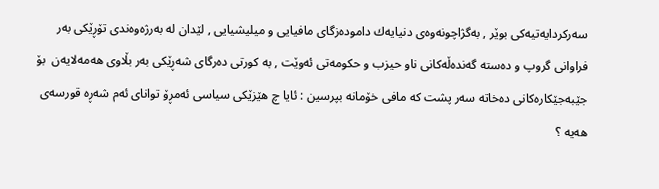سه‌ركردایه‌تیه‌كی بوێر , به‌گژاچونه‌وه‌ی دنیایه‌ك داموده‌زگای مافیایی و میلیشیایی , لێدان له‌ به‌رژه‌وه‌ندی تۆڕێكی به‌ر فراوانی گروپ و ده‌سته‌ گه‌نده‌ڵه‌كانی ناو حیزب و حكومه‌تی ئه‌وێت , به‌ كورتی ده‌رگای شه‌ڕێكی به‌ر بڵاوی هه‌مه‌لایه‌ن  بۆ جێبه‌جێكاره‌كانی ده‌خاته‌ سه‌ر پشت كه‌ مافی خۆمانه‌ بپرسین : ئایا چ هێزێكی سیاسی ئه‌مڕۆ توانای ئه‌م شه‌ڕه‌ قورسه‌ی هه‌یه‌ ؟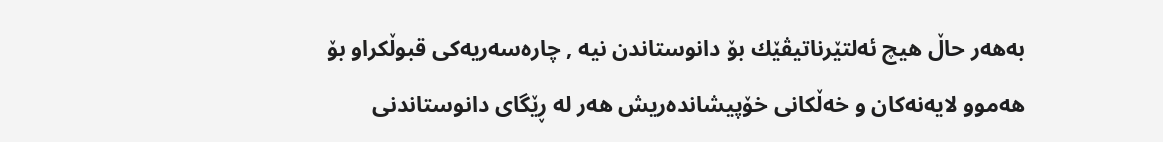به‌هه‌ر حاڵ هیچ ئه‌لتێرناتیڤێك بۆ دانوستاندن نیه‌ , چاره‌سه‌ریه‌كی قبوڵكراو بۆ هه‌موو لایه‌نه‌كان و خه‌ڵكانی خۆپیشانده‌ریش هه‌ر له‌ ڕێگای دانوستاندنی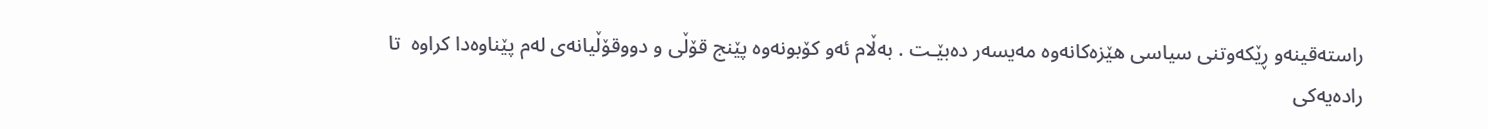راسته‌قینه‌و ڕێكه‌وتنی سیاسی هێزه‌كانه‌وه‌ مه‌یسه‌ر ده‌بێـت . به‌ڵام ئه‌و كۆبونه‌وه‌ پێنج قۆڵی و دووقۆڵیانه‌ی له‌م پێناوه‌دا كراوه‌  تا راده‌یه‌كی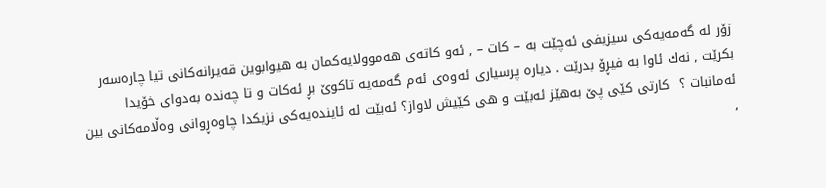زۆر له‌ گه‌مه‌یه‌كی سیزیفی ئه‌چێت به‌ – كات – , ئه‌و كاته‌ی هه‌موولایه‌كمان به‌ هیوابوین قه‌یرانه‌كانی تیا چاره‌سه‌ر بكرێت , نه‌ك ئاوا به‌ فیڕۆ بدرێت . دیاره‌ پرسیاری ئه‌وه‌ی ئه‌م گه‌مه‌یه‌ تاكوێ بڕ ئه‌كات و تا چه‌نده‌ به‌دوای خۆیدا ئه‌مانبات ؟  كارتی كێی پێ به‌هێز ئه‌بێت و هی كێیش لاواز؟ ئه‌بێت له‌ ئاینده‌یه‌كی نزیكدا چاوه‌ڕوانی وه‌ڵامه‌كانی بین ,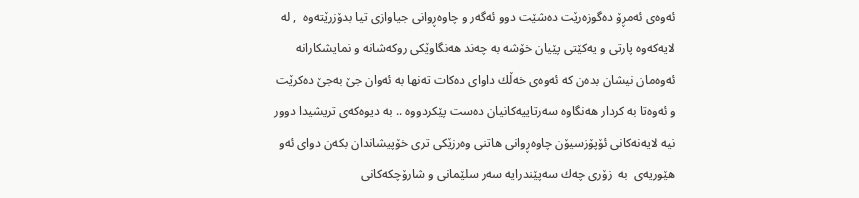ئه‌وه‌ی ئه‌مڕۆ ده‌گوزه‌رێت ده‌شێت دوو ئه‌گه‌ر و چاوه‌ڕوانی جیاوازی تیا بدۆزرێته‌وه‌  , له‌ لایه‌كه‌وه‌ پارتی و یه‌كێتی پێیان خۆشه‌ به‌ چه‌ند هه‌نگاوێكی روكه‌شانه‌ و نمایشكارانه‌ ئه‌وه‌مان نیشان بده‌ن كه‌ ئه‌وه‌ی خه‌ڵك داوای ده‌كات ته‌نها به‌ ئه‌وان جێ به‌جێ ده‌كرێت و ئه‌وه‌تا به‌ كردار هه‌نگاوه‌ سه‌رتاییه‌كانیان ده‌ست پێكردووه‌ .. به‌ دیوه‌كه‌ی تریشیدا دوور نیه‌ لایه‌نه‌كانی ئۆپۆزسیۆن چاوه‌ڕوانی هاتنی وه‌رزێكی تری خۆپیشاندان بكه‌ن دوای ئه‌و هێوریه‌ی  به‌  زۆری چه‌ك سه‌پێندرایه‌ سه‌ر سلێمانی و شارۆچكه‌كانی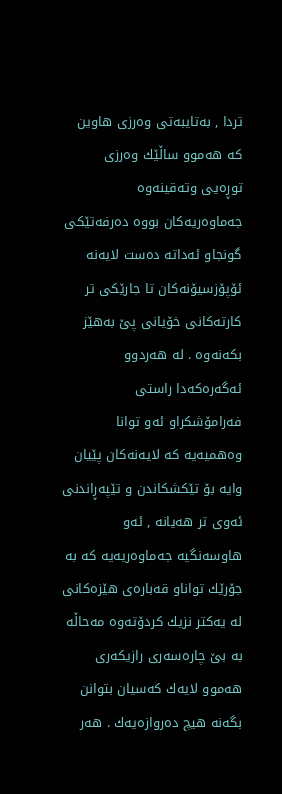تردا , به‌تایبه‌تی وه‌رزی هاوین كه‌ هه‌موو ساڵێك وه‌رزی توڕه‌یی وته‌قینه‌وه‌ جه‌ماوه‌ریه‌كان بووه‌ ده‌رفه‌تێكی گونجاو ئه‌داته‌ ده‌ست لایه‌نه‌ ئۆپۆزسیۆنه‌كان تا جارێكی تر كارته‌كانی خۆیانی پێ به‌هێز بكه‌نه‌وه‌ . له‌ هه‌ردوو ئه‌گه‌ره‌كه‌دا راستی فه‌رامۆشكراو ئه‌و توانا وه‌همیه‌یه‌ كه‌ لایه‌نه‌كان پێیان وایه‌ بۆ تێكشكاندن و تێپه‌ڕاندنی ئه‌وی تر هه‌یانه‌ , ئه‌و هاوسه‌نگیه‌ جه‌ماوه‌ریه‌یه‌ كه‌ به‌ جۆرێك تواناو قه‌باره‌ی هێزه‌كانی له‌ یه‌كتر نزیك كردۆته‌وه‌ مه‌حاڵه‌ به‌ بێ چاره‌سه‌ری رازیكه‌ری هه‌موو لایه‌ك كه‌سیان بتوانن بگه‌نه‌ هیچ ده‌روازه‌یه‌ك . هه‌ر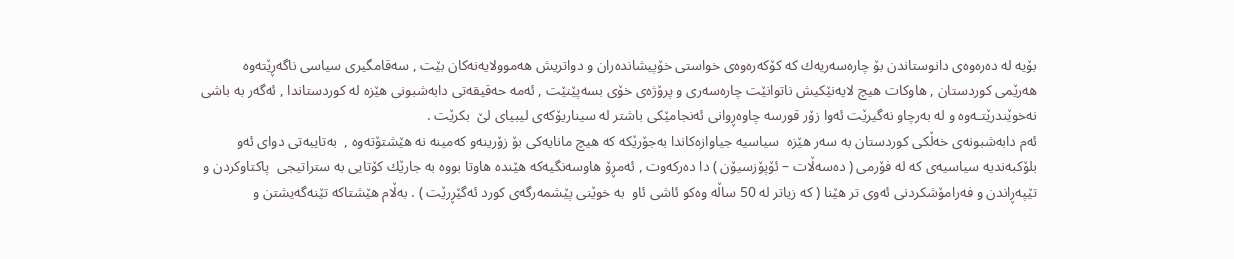بۆیه‌ له‌ ده‌ره‌وه‌ی دانوستاندن بۆ چاره‌سه‌ریه‌ك كه‌ كۆكه‌ره‌وه‌ی خواستی خۆپیشانده‌ران و دواتریش هه‌موولایه‌نه‌كان بێت , سه‌قامگیری سیاسی ناگه‌ڕێته‌وه‌ هه‌رێمی كوردستان , هاوكات هیچ لایه‌نێكیش ناتوانێت چاره‌سه‌ری و پرۆژه‌ی خۆی بسه‌پێنێت , ئه‌مه‌ حه‌قیقه‌تی دابه‌شبونی هێزه‌ له‌ كوردستاندا , ئه‌گه‌ر به‌ باشی نه‌خوێندرێتـه‌وه‌ و له‌ به‌رچاو نه‌گیرێت ئه‌وا زۆر قورسه‌ چاوه‌ڕوانی ئه‌نجامێكی باشتر له‌ سیناریۆكه‌ی لیبیای لێ  بكرێت .
ئه‌م دابه‌شبونه‌ی خه‌ڵكی كوردستان به‌ سه‌ر هێزه‌  سیاسیه‌ جیاوازه‌كاندا به‌جۆرێكه‌ كه‌ هیچ مانایه‌كی بۆ زۆرینه‌و كه‌مینه‌ نه‌ هێشتۆته‌وه‌ ,  به‌تایبه‌تی دوای ئه‌و بلۆكبه‌ندیه‌ سیاسیه‌ی كه‌ له‌ فۆرمی ( ده‌سه‌ڵات – ئۆپۆزسیۆن ) دا ده‌ركه‌وت , ئه‌مڕۆ هاوسه‌نگیه‌كه‌ هێنده‌ هاوتا بووه‌ به‌ جارێك كۆتایی به‌ ستراتیجی  پاكتاوكردن و تێپه‌ڕاندن و فه‌رامۆشكردنی ئه‌وی تر هێنا ( كه‌ زیاتر له‌ 50 ساڵه‌ وه‌كو ئاشی ئاو  به‌ خوێنی پێشمه‌رگه‌ی كورد ئه‌گێڕرێت ) . به‌ڵام هێشتاكه‌ تێنه‌گه‌یشتن و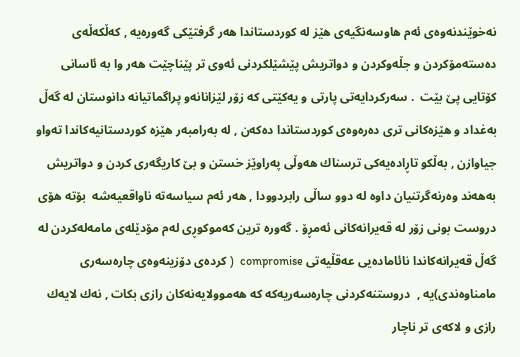نه‌خوێندنه‌وه‌ی ئه‌م هاوسه‌نگیه‌ی هێز له‌ كوردستاندا هه‌ر گرفتێكی گه‌وره‌یه‌ , كه‌ڵكه‌ڵه‌ی ده‌سته‌مۆكردن و جڵه‌وكردن و دواتریش پێشێلكردنی ئه‌وی تر پێناچێت هه‌ر وا به‌ ئاسانی كۆتایی پێ بێت  . سه‌ركردایه‌تی پارتی و یه‌كێتی كه‌ زۆر لێزانانه‌و پراگماتیانه‌ دانوستان له‌ گه‌ڵ به‌غداد و هێزه‌كانی تری ده‌ره‌وه‌ی كوردستاندا ده‌كه‌ن , له‌ به‌رامبه‌ر هێزه‌ كوردستانیه‌كاندا ته‌واو جیاوازن , به‌ڵكو تاڕاده‌یه‌كی ترسناك هه‌وڵی په‌راوێز خستن و بێ كاریگه‌ری كردن و دواتریش به‌هه‌ند وه‌رنه‌گرتنیان داوه‌ له‌ دوو ساڵی رابردوودا , هه‌ر ئه‌م سیاسه‌ته‌ ناواقعیه‌شه‌  بۆته‌ هۆی دروست بونی زۆر له‌ قه‌یرانه‌كانی ئه‌مڕۆ . گه‌وره‌ ترین كه‌موكوڕی له‌م مۆدێله‌ی مامه‌له‌كردن له‌ گه‌ڵ قه‌یرانه‌كاندا نائاماده‌یی عه‌قڵیه‌تی compromise  ( كرده‌ی دۆزینه‌وه‌ی چاره‌سه‌ری مامناوه‌ندی)یه‌ ,  دروستنه‌كردنی چاره‌سه‌ریه‌كه‌ كه‌ هه‌موولایه‌نه‌كان رازی بكات , نه‌ك لایه‌ك رازی و لاكه‌ی تر ناچار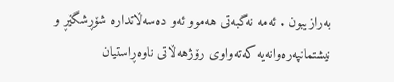به‌رازیبون . ئه‌مه‌ نه‌گبه‌تی هه‌موو ئه‌و ده‌سه‌ڵاتداره‌ شۆڕشگێڕ و نیشتمانپه‌ره‌وانه‌یه‌ كه‌ته‌واوی رۆژهه‌ڵاتی ناوه‌ڕاستیان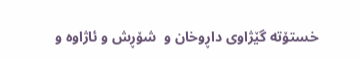خستۆته‌ گێژاوی داڕوخان و  شۆڕش و ئاژاوه‌ و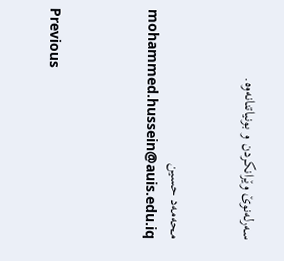سه‌رله‌نوێ وێرانكردن و بونیاتنانه‌وه‌.


محه‌مه‌د حسین
mohammed.hussein@auis.edu.iq



Previous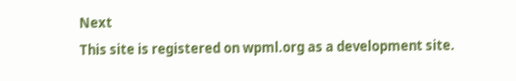Next
This site is registered on wpml.org as a development site.